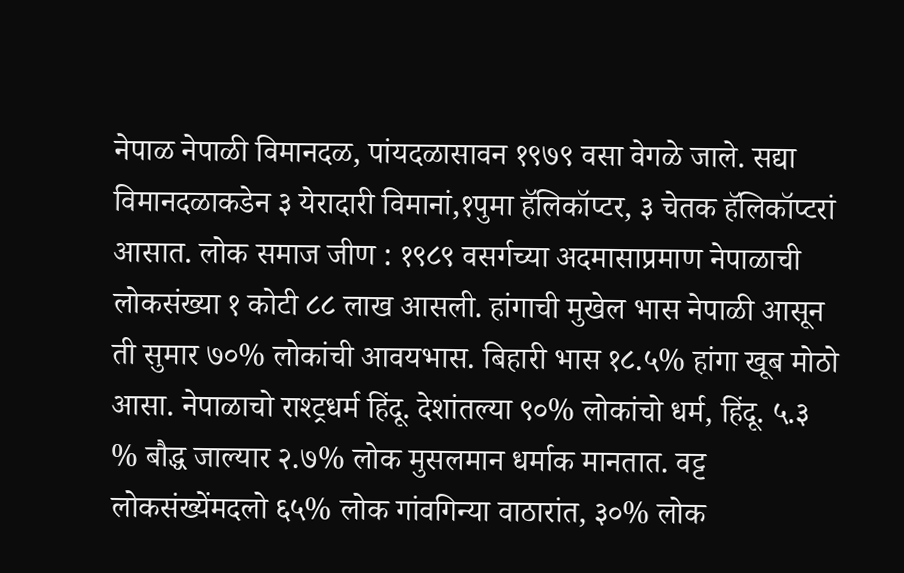नेपाळ नेपाळी विमानदळ, पांयदळासावन १९७९ वसा वेगळे जाले. सद्या विमानदळाकडेन ३ येरादारी विमानां,१पुमा हॅलिकॉप्टर, ३ चेतक हॅलिकॉप्टरां आसात. लोक समाज जीण : १९८९ वसर्गच्या अदमासाप्रमाण नेपाळाची लोकसंख्या १ कोटी ८८ लाख आसली. हांगाची मुखेल भास नेपाळी आसून ती सुमार ७०% लोकांची आवयभास. बिहारी भास १८.५% हांगा खूब मोठो आसा. नेपाळाचो राश्ट्रधर्म हिंदू. देशांतल्या ९०% लोकांचो धर्म, हिंदू. ५.३ % बौद्ध जाल्यार २.७% लोक मुसलमान धर्माक मानतात. वट्ट लोकसंख्येंमदलो ६५% लोक गांवगिन्या वाठारांत, ३०% लोक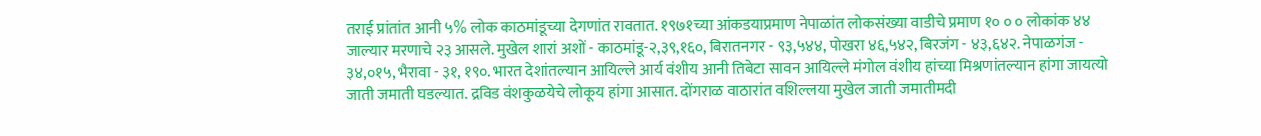तराई प्रांतांत आनी ५% लोक काठमांडूच्या देगणांत रावतात. १९७१च्या आंकडयाप्रमाण नेपाळांत लोकसंख्या वाडीचे प्रमाण १० ० ० लोकांक ४४ जाल्यार मरणाचे २३ आसले. मुखेल शारां अशों - काठमांडू-२,३९,१६०, बिरातनगर - ९३,५४४, पोखरा ४६,५४२, बिरजंग - ४३,६४२. नेपाळगंज - ३४,०१५, भैरावा - ३१, १९०. भारत देशांतल्यान आयिल्ले आर्य वंशीय आनी तिबेटा सावन आयिल्ले मंगोल वंशीय हांच्या मिश्रणांतल्यान हांगा जायत्यो जाती जमाती घडल्यात. द्रविड वंशकुळयेचे लोकूय हांगा आसात. दोंगराळ वाठारांत वशिल्लया मुखेल जाती जमातीमदी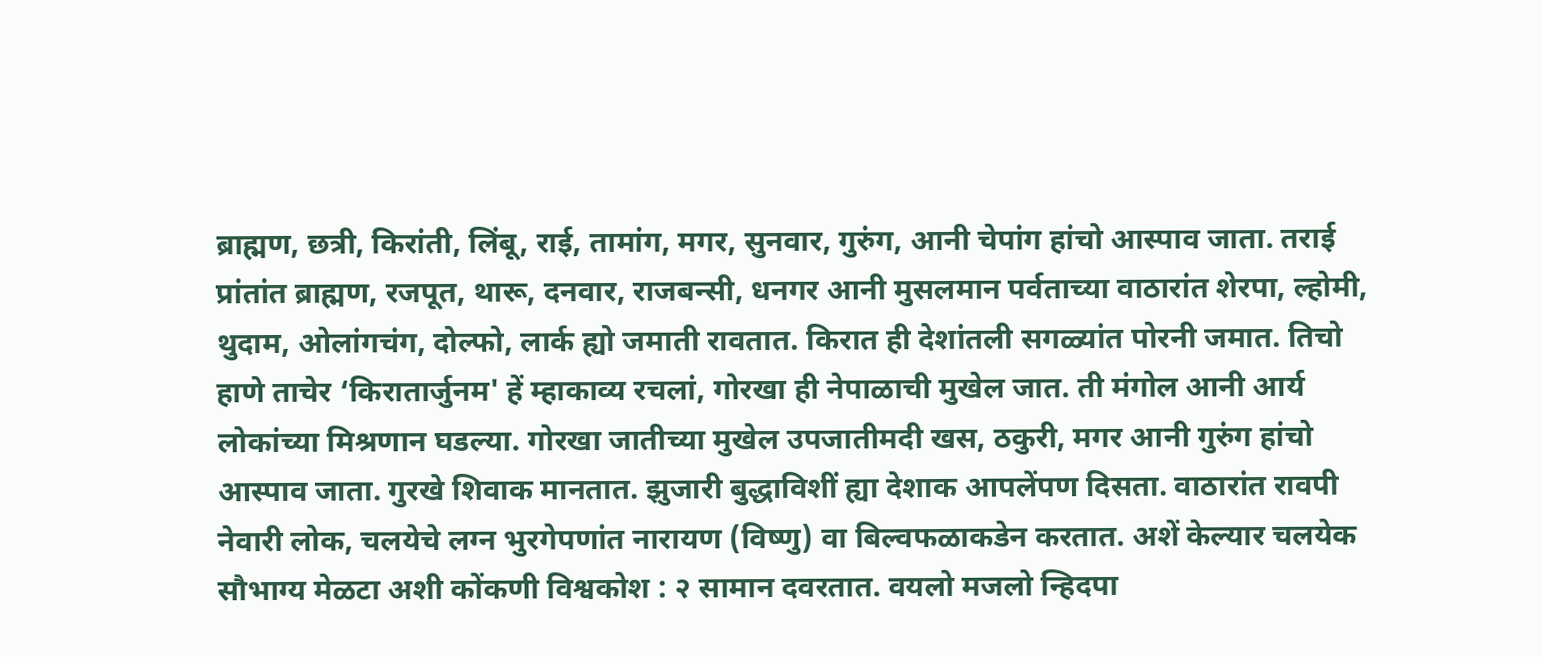ब्राह्मण, छत्री, किरांती, लिंबू, राई, तामांग, मगर, सुनवार, गुरुंग, आनी चेपांग हांचो आस्पाव जाता. तराई प्रांतांत ब्राह्मण, रजपूत, थारू, दनवार, राजबन्सी, धनगर आनी मुसलमान पर्वताच्या वाठारांत शेरपा, ल्होमी, थुदाम, ओलांगचंग, दोल्फो, लार्क ह्यो जमाती रावतात. किरात ही देशांतली सगळ्यांत पोरनी जमात. तिचो हाणे ताचेर ‘किरातार्जुनम' हें म्हाकाव्य रचलां, गोरखा ही नेपाळाची मुखेल जात. ती मंगोल आनी आर्य लोकांच्या मिश्रणान घडल्या. गोरखा जातीच्या मुखेल उपजातीमदी खस, ठकुरी, मगर आनी गुरुंग हांचो आस्पाव जाता. गुरखे शिवाक मानतात. झुजारी बुद्धाविशीं ह्या देशाक आपलेंपण दिसता. वाठारांत रावपी नेवारी लोक, चलयेचे लग्न भुरगेपणांत नारायण (विष्णु) वा बिल्वफळाकडेन करतात. अशें केल्यार चलयेक सौभाग्य मेळटा अशी कोंकणी विश्वकोश : २ सामान दवरतात. वयलो मजलो न्हिदपा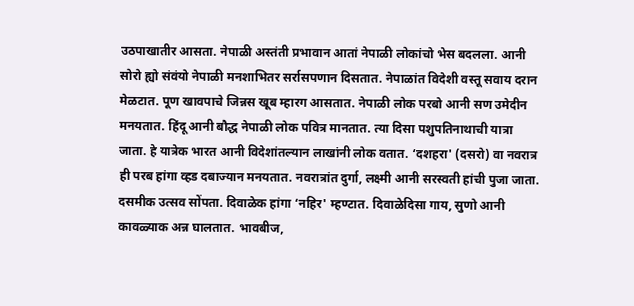उठपाखातीर आसता. नेपाळी अस्तंती प्रभावान आतां नेपाळी लोकांचो भेस बदलला. आनी सोरो ह्यो संवंयो नेपाळी मनशाभितर सर्रासपणान दिसतात. नेपाळांत विदेशी वस्तू सवाय दरान मेळटात. पूण खावपाचे जिन्नस खूब म्हारग आसतात. नेपाळी लोक परबो आनी सण उमेदीन मनयतात. हिंदू आनी बौद्ध नेपाळी लोक पवित्र मानतात. त्या दिसा पशुपतिनाथाची यात्रा जाता. हे यात्रेक भारत आनी विदेशांतल्यान लाखांनी लोक वतात. ‘दशहरा' (दसरो) वा नवरात्र ही परब हांगा व्हड दबाज्यान मनयतात. नवरात्रांत दुर्गा, लक्ष्मी आनी सरस्वती हांची पुजा जाता. दसमीक उत्सव सोंपता. दिवाळेक हांगा ‘नहिर' म्हण्टात. दिवाळेदिसा गाय, सुणो आनी कावळ्याक अन्न घालतात. भावबीज,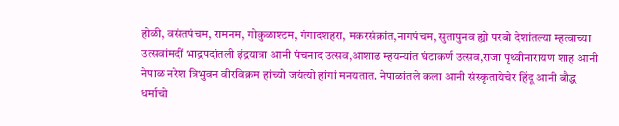होळी, वसंतपंचम, रामनम, गोकुळाश्टम, गंगादशहरा, मकरसंक्रांत,नागपंचम, सुतापुनव ह्यो परबो देशांतल्या म्हत्वाच्या उत्सवांमदीं भाद्रपदांतली इंद्रयात्रा आनी पंचनाद उत्सव,आशाढ म्हयन्यांत घंटाकर्ण उत्सव,राजा पृथ्वीनारायण शाह आनी नेपाळ नरेश त्रिभुवन वीरविक्रम हांच्यो जयंत्यो हांगां मनयतात. नेपाळांतले कला आनी संस्कृतायेचेर हिंदू आनी बौद्ध धर्माचो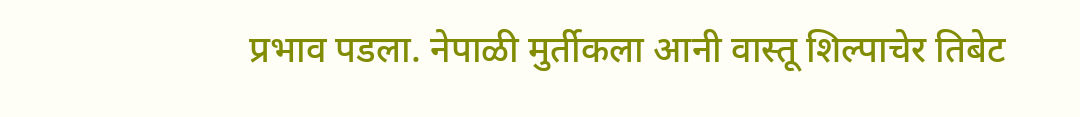प्रभाव पडला. नेपाळी मुर्तीकला आनी वास्तू शिल्पाचेर तिबेट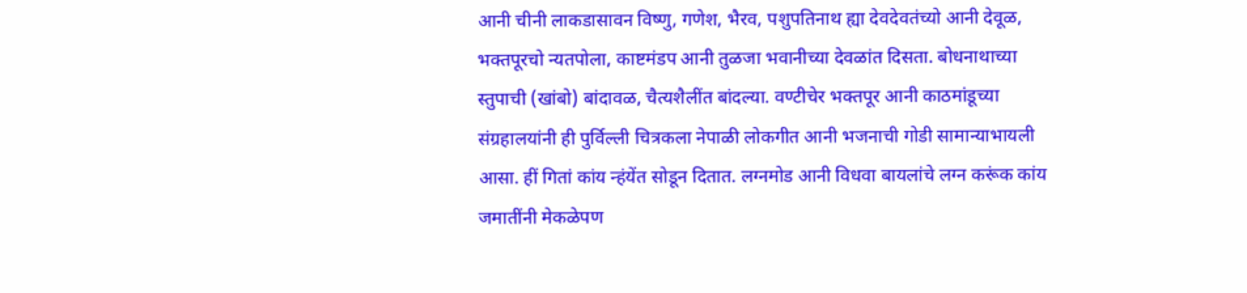आनी चीनी लाकडासावन विष्णु, गणेश, भैरव, पशुपतिनाथ ह्या देवदेवतंच्यो आनी देवूळ, भक्तपूरचो न्यतपोला, काष्टमंडप आनी तुळजा भवानीच्या देवळांत दिसता. बोधनाथाच्या स्तुपाची (खांबो) बांदावळ, चैत्यशैलींत बांदल्या. वण्टीचेर भक्तपूर आनी काठमांडूच्या संग्रहालयांनी ही पुर्विल्ली चित्रकला नेपाळी लोकगीत आनी भजनाची गोडी सामान्याभायली आसा. हीं गितां कांय न्हंयेंत सोडून दितात. लग्नमोड आनी विधवा बायलांचे लग्न करूंक कांय जमातींनी मेकळेपण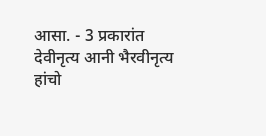आसा. - 3 प्रकारांत देवीनृत्य आनी भैरवीनृत्य हांचो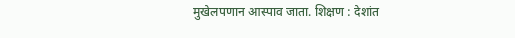मुखेलपणान आस्पाव जाता. शिक्षण : देशांत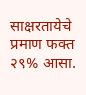साक्षरतायेचे प्रमाण फक्त २९% आसा.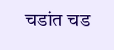चडांत चड